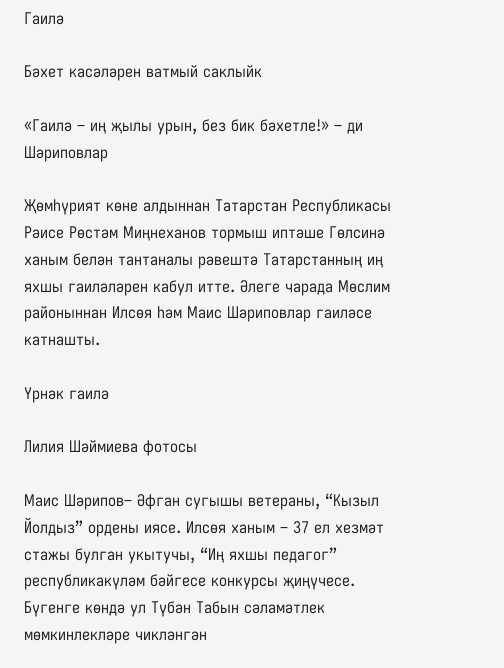Гаилә

Бәхет касәләрен ватмый саклыйк

«Гаилә – иң җылы урын, без бик бәхетле!» – ди Шәриповлар

Җөмһүрият көне алдыннан Татарстан Республикасы Рәисе Рөстәм Миңнеханов тормыш иптәше Гөлсинә ханым белән тантаналы рәвештә Татарстанның иң яхшы гаиләләрен кабул итте. Әлеге чарада Мөслим районыннан Илсөя һәм Маис Шәриповлар гаиләсе катнашты.

Үрнәк гаилә

Лилия Шәймиева фотосы

Маис Шәрипов– Әфган сугышы ветераны, “Кызыл Йолдыз” ордены иясе. Илсөя ханым – 37 ел хезмәт стажы булган укытучы, “Иң яхшы педагог” республикакүләм бәйгесе конкурсы җиңүчесе. Бүгенге көндә ул Түбән Табын сәламәтлек мөмкинлекләре чикләнгән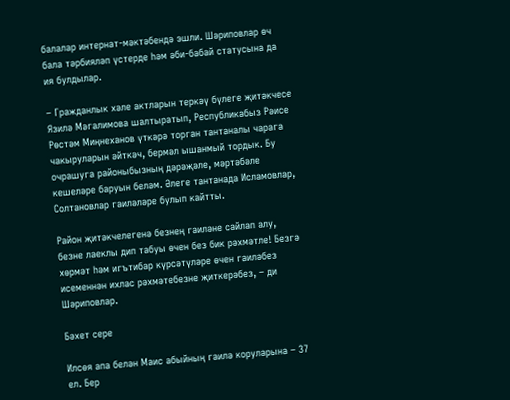балалар интернат-мәктәбендә эшли. Шәриповлар өч бала тәрбияләп үстерде һәм әби-бабай статусына да ия булдылар.

– Гражданлык хәле актларын теркәү бүлеге җитәкчесе Язилә Мәгалимова шалтыратып, Республикабыз Рәисе Рөстәм Миңнеханов үткәрә торган тантаналы чарага чакыруларын әйткәч, бермәл ышанмый тордык. Бу очрашуга районыбызның дәрәҗәле, мәртәбәле кешеләре баруын беләм. Әлеге тантанада Исламовлар, Солтановлар гаиләләре булып кайтты.

Район җитәкчелегенә безнең гаиләне сайлап алу, безне лаеклы дип табуы өчен без бик рәхмәтле! Безгә хөрмәт һәм игътибар күрсәтүләре өчен гаиләбез исеменнән ихлас рәхмәтебезне җиткерәбез, – ди Шәриповлар.

Бәхет сере

Илсөя апа белән Маис абыйның гаилә коруларына – 37 ел. Бер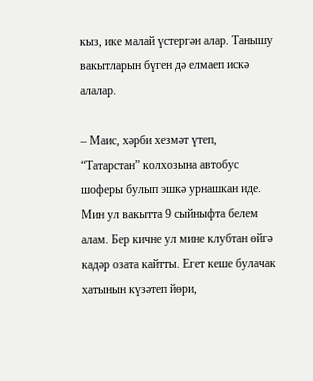кыз, ике малай үстергән алар. Танышу вакытларын бүген дә елмаеп искә алалар.

– Маис, хәрби хезмәт үтеп, “Татарстан” колхозына автобус шоферы булып эшкә урнашкан иде. Мин ул вакытта 9 сыйныфта белем алам. Бер кичне ул мине клубтан өйгә кадәр озата кайтты. Егет кеше булачак хатынын күзәтеп йөри,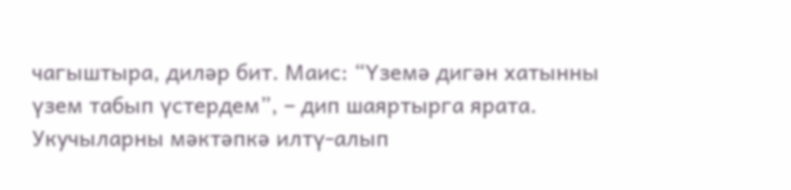чагыштыра, диләр бит. Маис: “Үземә дигән хатынны үзем табып үстердем”, – дип шаяртырга ярата. Укучыларны мәктәпкә илтү-алып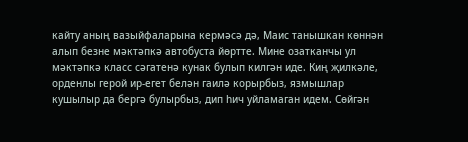кайту аның вазыйфаларына кермәсә дә, Маис танышкан көннән алып безне мәктәпкә автобуста йөртте. Мине озатканчы ул мәктәпкә класс сәгатенә кунак булып килгән иде. Киң җилкәле, орденлы герой ир-егет белән гаилә корырбыз, язмышлар кушылыр да бергә булырбыз, дип һич уйламаган идем. Сөйгән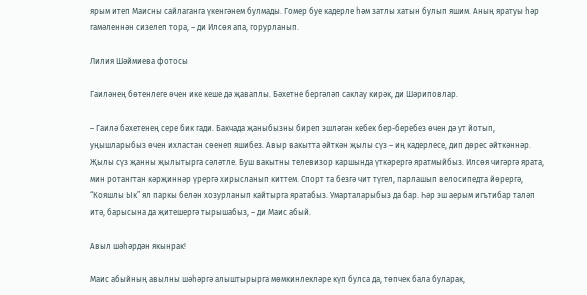ярым итеп Маисны сайлаганга үкенгәнем булмады. Гомер буе кадерле һәм затлы хатын булып яшим. Аның яратуы һәр гамәленнән сизелеп тора, – ди Илсөя апа, горурланып.

Лилия Шәймиева фотосы

Гаиләнең бөтенлеге өчен ике кеше дә җаваплы. Бәхетне бергәләп саклау кирәк, ди Шәриповлар.

– Гаилә бәхетенең сере бик гади. Бакчада җаныбызны биреп эшләгән кебек бер-беребез өчен дә ут йотып, уңышларыбыз өчен ихластан сөенеп яшибез. Авыр вакытта әйткән җылы сүз – иң кадерлесе, дип дөрес әйткәннәр. Җылы сүз җанны җылытырга сәләтле. Буш вакытны телевизор каршында үткәрергә яратмыйбыз. Илсөя чигәргә ярата, мин ротангтан кәрҗиннәр үрергә хирысланып киттем. Спорт та безгә чит түгел, парлашып велосипедта йөрергә, “Кояшлы Ык” ял паркы белән хозурланып кайтырга яратабыз. Умарталарыбыз да бар. Һәр эш аерым игътибар таләп итә, барысына да җитешергә тырышабыз, – ди Маис абый.

Авыл шәһәрдән якынрак!

Маис абыйның авылны шәһәргә алыштырырга мөмкинлекләре күп булса да, төпчек бала буларак,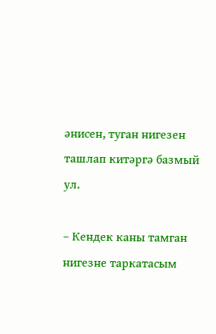әнисен, туган нигезен ташлап китәргә базмый ул.

– Кендек каны тамган нигезне таркатасым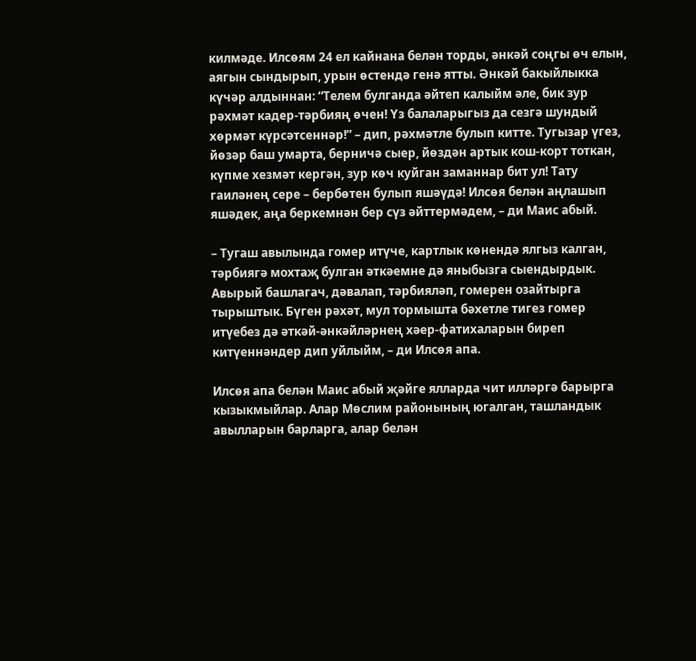килмәде. Илсөям 24 ел кайнана белән торды, әнкәй соңгы өч елын, аягын сындырып, урын өстендә генә ятты. Әнкәй бакыйлыкка күчәр алдыннан: “Телем булганда әйтеп калыйм әле, бик зур рәхмәт кадер-тәрбияң өчен! Үз балаларыгыз да сезгә шундый хөрмәт күрсәтсеннәр!” – дип, рәхмәтле булып китте. Тугызар үгез, йөзәр баш умарта, берничә сыер, йөздән артык кош-корт тоткан, күпме хезмәт кергән, зур көч куйган заманнар бит ул! Тату гаиләнең сере – бербөтен булып яшәүдә! Илсөя белән аңлашып яшәдек, аңа беркемнән бер сүз әйттермәдем, – ди Маис абый.

– Тугаш авылында гомер итүче, картлык көнендә ялгыз калган, тәрбиягә мохтаҗ булган әткәемне дә яныбызга сыендырдык. Авырый башлагач, дәвалап, тәрбияләп, гомерен озайтырга тырыштык. Бүген рәхәт, мул тормышта бәхетле тигез гомер итүебез дә әткәй-әнкәйләрнең хәер-фатихаларын биреп китүеннәндер дип уйлыйм, – ди Илсөя апа.

Илсөя апа белән Маис абый җәйге ялларда чит илләргә барырга кызыкмыйлар. Алар Мөслим районының югалган, ташландык авылларын барларга, алар белән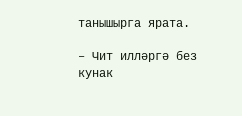танышырга ярата.

– Чит илләргә без кунак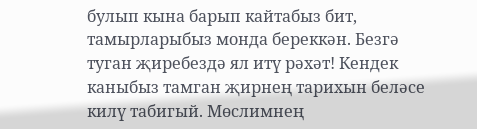булып кына барып кайтабыз бит, тамырларыбыз монда береккән. Безгә туган җиребездә ял итү рәхәт! Кендек каныбыз тамган җирнең тарихын беләсе килү табигый. Мөслимнең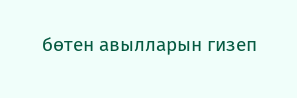бөтен авылларын гизеп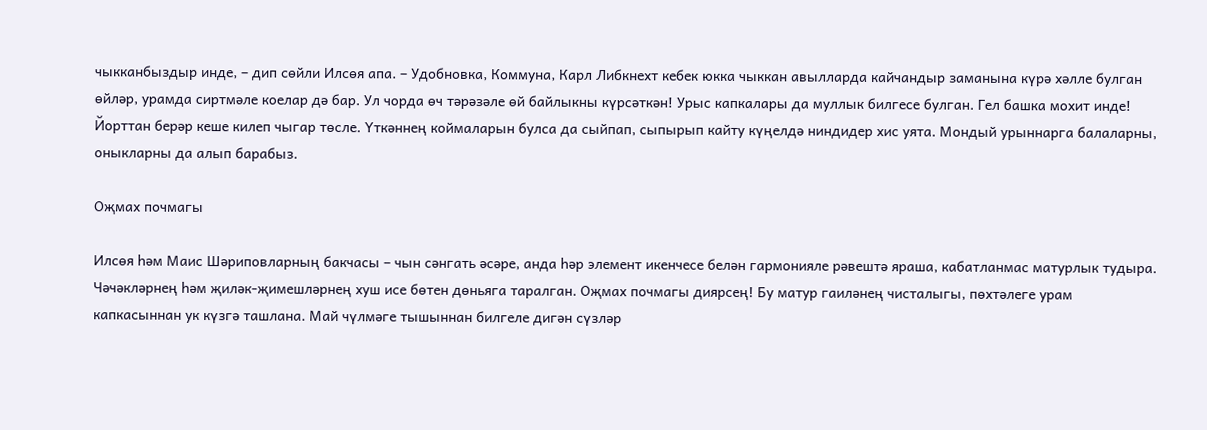чыкканбыздыр инде, – дип сөйли Илсөя апа. – Удобновка, Коммуна, Карл Либкнехт кебек юкка чыккан авылларда кайчандыр заманына күрә хәлле булган өйләр, урамда сиртмәле коелар дә бар. Ул чорда өч тәрәзәле өй байлыкны күрсәткән! Урыс капкалары да муллык билгесе булган. Гел башка мохит инде! Йорттан берәр кеше килеп чыгар төсле. Үткәннең коймаларын булса да сыйпап, сыпырып кайту күңелдә ниндидер хис уята. Мондый урыннарга балаларны, оныкларны да алып барабыз.

Оҗмах почмагы

Илсөя һәм Маис Шәриповларның бакчасы – чын сәнгать әсәре, анда һәр элемент икенчесе белән гармонияле рәвештә яраша, кабатланмас матурлык тудыра. Чәчәкләрнең һәм җиләк-җимешләрнең хуш исе бөтен дөньяга таралган. Оҗмах почмагы диярсең! Бу матур гаиләнең чисталыгы, пөхтәлеге урам капкасыннан ук күзгә ташлана. Май чүлмәге тышыннан билгеле дигән сүзләр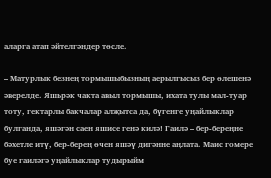аларга атап әйтелгәндер төсле.

– Матурлык безнең тормышыбызның аерылгысыз бер өлешенә әверелде. Яшьрәк чакта авыл тормышы, ихата тулы мал-туар тоту, гектарлы бакчалар алҗытса да, бүгенге уңайлыклар булганда, яшәгән саен яшисе генә килә! Гаилә – бер-береңне бәхетле итү, бер-берең өчен яшәү дигәнне аңлата. Маис гомере буе гаиләгә уңайлыклар тудырыйм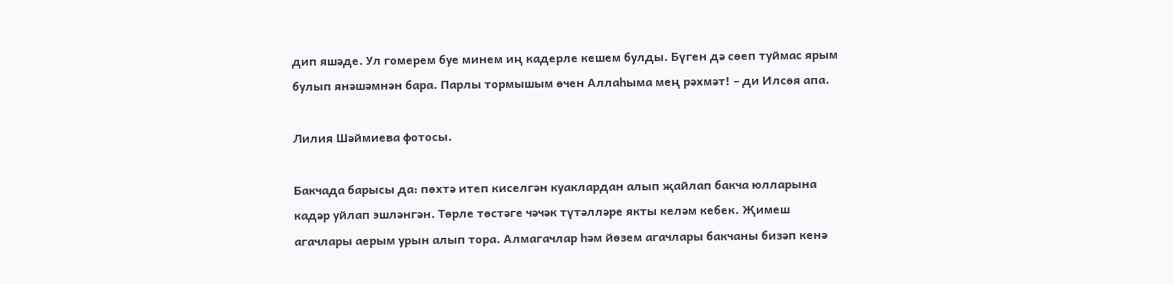дип яшәде. Ул гомерем буе минем иң кадерле кешем булды. Бүген дә сөеп туймас ярым булып янәшәмнән бара. Парлы тормышым өчен Аллаһыма мең рәхмәт! – ди Илсөя апа.

Лилия Шәймиева фотосы.

Бакчада барысы да: пөхтә итеп киселгән куаклардан алып җайлап бакча юлларына кадәр уйлап эшләнгән. Төрле төстәге чәчәк түтәлләре якты келәм кебек. Җимеш агачлары аерым урын алып тора. Алмагачлар һәм йөзем агачлары бакчаны бизәп кенә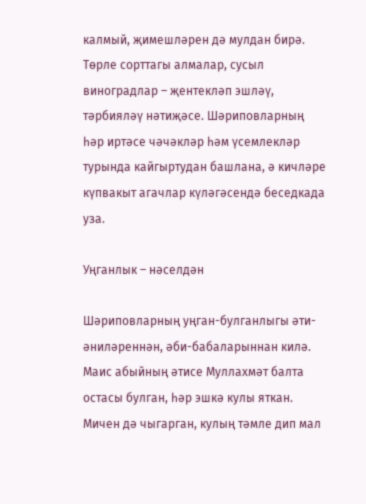калмый, җимешләрен дә мулдан бирә. Төрле сорттагы алмалар, сусыл виноградлар – җентекләп эшләү, тәрбияләү нәтиҗәсе. Шәриповларның һәр иртәсе чәчәкләр һәм үсемлекләр турында кайгыртудан башлана, ә кичләре күпвакыт агачлар күләгәсендә беседкада уза.

Уңганлык – нәселдән

Шәриповларның уңган-булганлыгы әти-әниләреннән, әби-бабаларыннан килә. Маис абыйның әтисе Муллахмәт балта остасы булган, һәр эшкә кулы яткан. Мичен дә чыгарган, кулың тәмле дип мал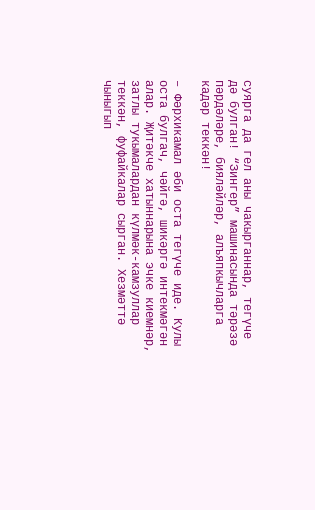суярга да гел аны чакырганнар, тегүче дә булган! “Зингер” машинасында тәрәзә пәрдәләре, бияләйләр, алъяпкычларга кадәр теккән!

– Фәрхикамал әби оста тегүче иде. Кулы оста булгач, чәйгә, шикәргә интекмәгән алар. Җитәкче хатыннарына эчке киемнәр, затлы тукымалардан күлмәк-камзуллар теккән, фуфайкалар сырган. Хезмәттә чыныгып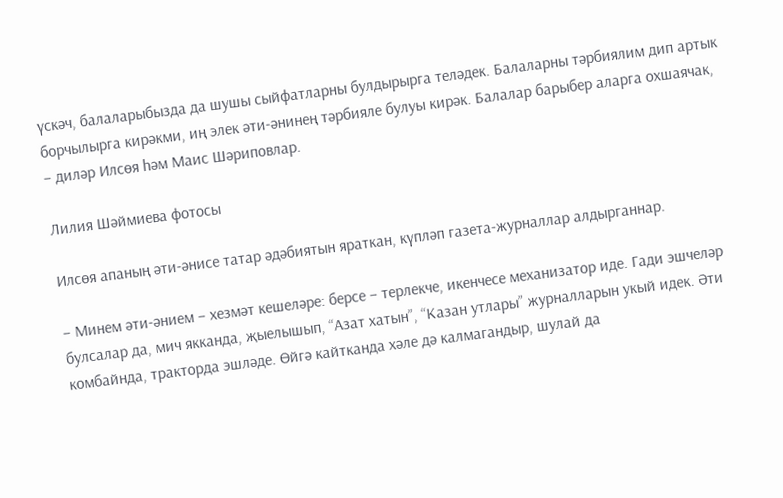үскәч, балаларыбызда да шушы сыйфатларны булдырырга теләдек. Балаларны тәрбиялим дип артык борчылырга кирәкми, иң элек әти-әнинең тәрбияле булуы кирәк. Балалар барыбер аларга охшаячак, – диләр Илсөя һәм Маис Шәриповлар.

Лилия Шәймиева фотосы

Илсөя апаның әти-әнисе татар әдәбиятын яраткан, күпләп газета-журналлар алдырганнар.

– Минем әти-әнием – хезмәт кешеләре: берсе – терлекче, икенчесе механизатор иде. Гади эшчеләр булсалар да, мич якканда, җыелышып, “Азат хатын”, “Казан утлары” журналларын укый идек. Әти комбайнда, тракторда эшләде. Өйгә кайтканда хәле дә калмагандыр, шулай да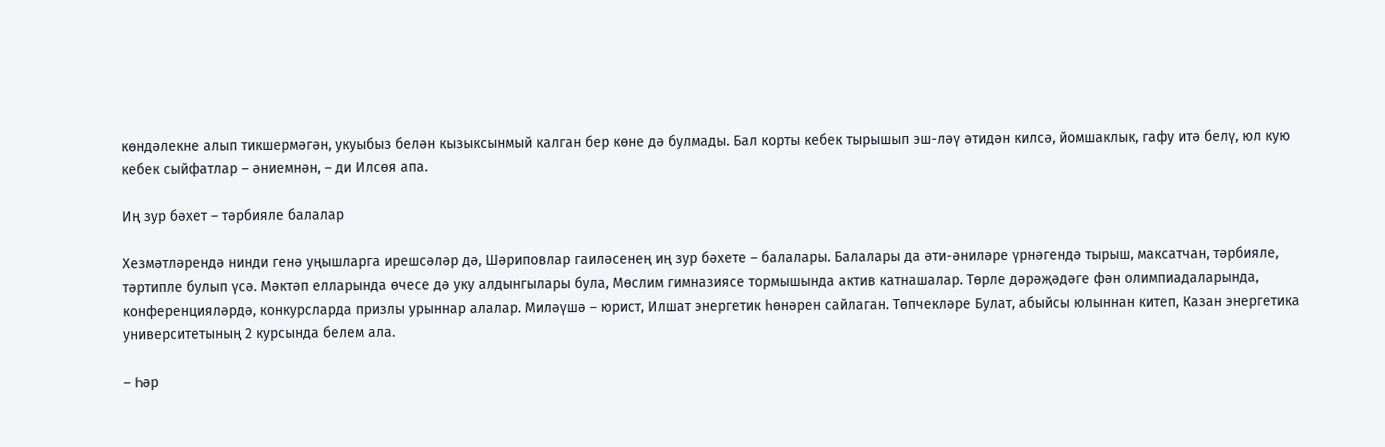көндәлекне алып тикшермәгән, укуыбыз белән кызыксынмый калган бер көне дә булмады. Бал корты кебек тырышып эш-ләү әтидән килсә, йомшаклык, гафу итә белү, юл кую кебек сыйфатлар – әниемнән, – ди Илсөя апа.

Иң зур бәхет – тәрбияле балалар

Хезмәтләрендә нинди генә уңышларга ирешсәләр дә, Шәриповлар гаиләсенең иң зур бәхете – балалары. Балалары да әти-әниләре үрнәгендә тырыш, максатчан, тәрбияле, тәртипле булып үсә. Мәктәп елларында өчесе дә уку алдынгылары була, Мөслим гимназиясе тормышында актив катнашалар. Төрле дәрәҗәдәге фән олимпиадаларында, конференцияләрдә, конкурсларда призлы урыннар алалар. Миләүшә – юрист, Илшат энергетик һөнәрен сайлаган. Төпчекләре Булат, абыйсы юлыннан китеп, Казан энергетика университетының 2 курсында белем ала.

– Һәр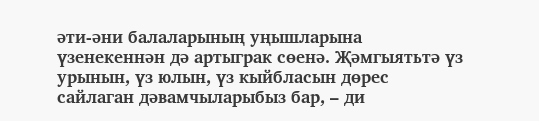әти-әни балаларының уңышларына үзенекеннән дә артыграк сөенә. Җәмгыятьтә үз урынын, үз юлын, үз кыйбласын дөрес сайлаган дәвамчыларыбыз бар, – ди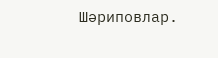Шәриповлар.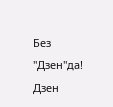Без "Дзен"да! Дзен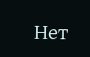Нет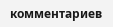комментариев